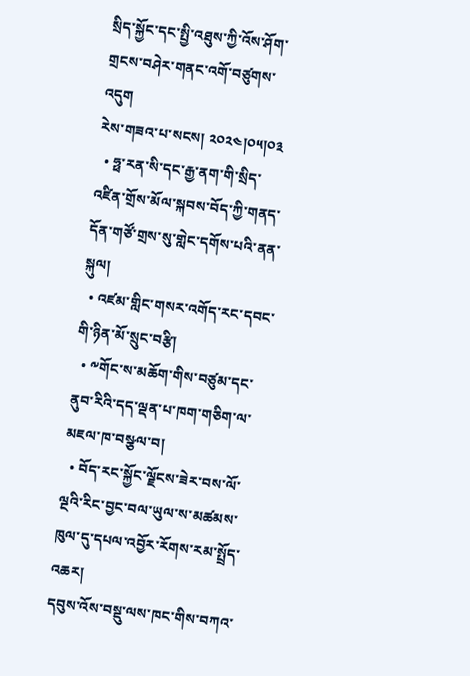སྲིད་སྐྱོང་དང་སྤྱི་འཐུས་ཀྱི་འོས་ཤོག་གྲངས་བཤེར་གནང་འགོ་བཙུགས་འདུག
རེས་གཟའ་པ་སངས། ༢༠༢༤།༠༥།༠༣
  • ཧྥ་རན་སི་དང་རྒྱ་ནག་གི་སྲིད་འཛིན་གྲོས་མོལ་སྐབས་བོད་ཀྱི་གནད་དོན་གཙོ་གྲས་སུ་གླེང་དགོས་པའི་ནན་སྐུལ།
  • འཛམ་གླིང་གསར་འགོད་རང་དབང་གི་ཉིན་མོ་སྲུང་བརྩི།
  • ༸གོང་ས་མཆོག་གིས་བཙུམ་དང་ནུབ་རིའི་དད་ལྡན་པ་ཁག་གཅིག་ལ་མཇལ་ཁ་བསྩལ་བ།
  • བོད་རང་སྐྱོང་ལྗོངས་ཟེར་བས་ལོ་ལྔའི་རིང་བྱང་བལ་ཡུལ་ས་མཚམས་ཁུལ་དུ་དཔལ་འབྱོར་རོགས་རམ་སྤྲོད་འཆར།
དབུས་འོས་བསྡུ་ལས་ཁང་གིས་བཀའ་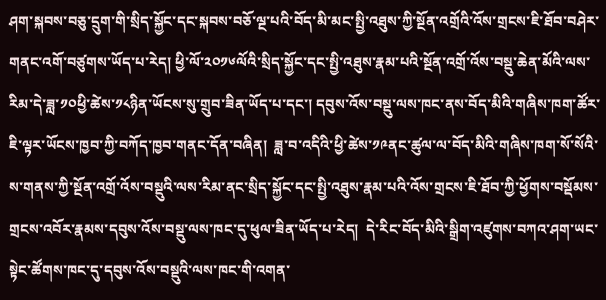ཤག་སྐབས་བཅུ་དྲུག་གི་སྲིད་སྐྱོང་དང་སྐབས་བཅོ་ལྔ་པའི་བོད་མི་མང་སྤྱི་འཐུས་ཀྱི་སྔོན་འགྲོའི་འོས་གྲངས་ཇི་ཐོབ་བཤེར་གནང་འགོ་བཙུགས་ཡོད་པ་རེད། ཕྱི་ལོ་༢༠༡༦ལོའི་སྲིད་སྐྱོང་དང་སྤྱི་འཐུས་རྣམ་པའི་སྔོན་འགྲོ་འོས་བསྡུ་ཆེན་མོའི་ལས་རིམ་དེ་ཟླ་༡༠ཕྱི་ཚེས་༡༨ཉིན་ཡོངས་སུ་གྲུབ་ཟིན་ཡོད་པ་དང་། དབུས་འོས་བསྡུ་ལས་ཁང་ནས་བོད་མིའི་གཞིས་ཁག་ཚོར་ཇི་ལྟར་ཡོངས་ཁྱབ་ཀྱི་བཀོད་ཁྱབ་གནང་དོན་བཞིན།  ཟླ་བ་འདིའི་ཕྱི་ཚེས་༡༩ནང་ཚུལ་ལ་བོད་མིའི་གཞིས་ཁག་སོ་སོའི་ས་གནས་ཀྱི་སྔོན་འགྲོ་འོས་བསྡུའི་ལས་རིམ་ནང་སྲིད་སྐྱོང་དང་སྤྱི་འཐུས་རྣམ་པའི་འོས་གྲངས་ཇི་ཐོབ་ཀྱི་ཕྱོགས་བསྡོམས་གྲངས་འབོར་རྣམས་དབུས་འོས་བསྡུ་ལས་ཁང་དུ་ཕུལ་ཟིན་ཡོད་པ་རེད།  དེ་རིང་བོད་མིའི་སྒྲིག་འཛུགས་བཀའ་ཤག་ཡང་སྟེང་ཚོགས་ཁང་དུ་དབུས་འོས་བསྡུའི་ལས་ཁང་གི་འགན་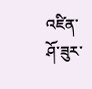འཛིན་ཤོ་ཟུར་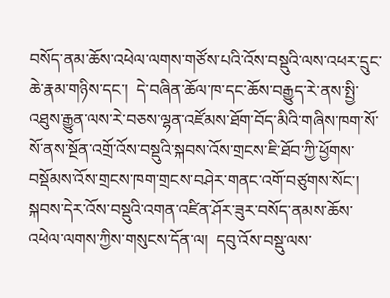བསོད་ནམ་ཆོས་འཕེལ་ལགས་གཙོས་པའི་འོས་བསྡུའི་ལས་འཕར་དྲུང་ཆེ་རྣམ་གཉིས་དང་།  དེ་བཞིན་ཆོལ་ཁ་དང་ཆོས་བརྒྱུད་རེ་ནས་སྤྱི་འཐུས་རྒྱུན་ལས་རེ་བཅས་ལྷན་འཛོམས་ཐོག་བོད་མིའི་གཞིས་ཁག་སོ་སོ་ནས་སྔོན་འགྲོ་འོས་བསྡུའི་སྐབས་འོས་གྲངས་ཇི་ཐོབ་ཀྱི་ཕྱོགས་བསྡོམས་འོས་གྲངས་ཁག་གྲངས་བཤེར་གནང་འགོ་བཙུགས་སོང་།  སྐབས་དེར་འོས་བསྡུའི་འགན་འཛིན་ཤོར་ཟུར་བསོད་ནམས་ཆོས་འཕེལ་ལགས་ཀྱིས་གསུངས་དོན་ལ།  དབུ་འོས་བསྡུ་ལས་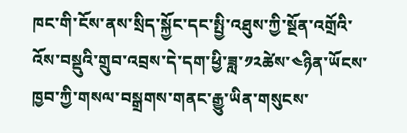ཁང་གི་ངོས་ནས་སྲིད་སྐྱོང་དང་སྤྱི་འཐུས་ཀྱི་སྔོན་འགྲོའི་འོས་བསྡུའི་གྲུབ་འབྲས་དེ་དག་ཕྱི་ཟླ་༡༢ཚེས་༤ཉིན་ཡོངས་ཁྱབ་ཀྱི་གསལ་བསྒྲགས་གནང་རྒྱུ་ཡིན་གསུངས་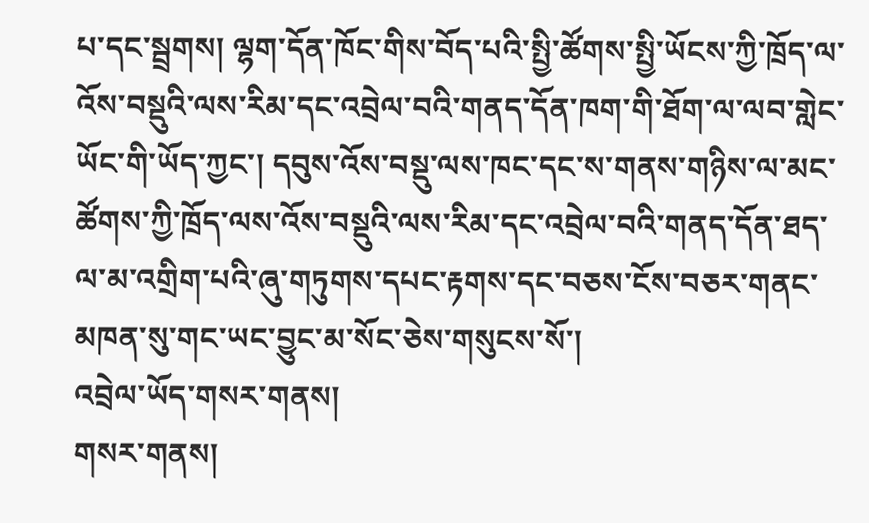པ་དང་སྦྲགས། ལྷག་དོན་ཁོང་གིས་བོད་པའི་སྤྱི་ཚོགས་སྤྱི་ཡོངས་ཀྱི་ཁྲོད་ལ་འོས་བསྡུའི་ལས་རིམ་དང་འབྲེལ་བའི་གནད་དོན་ཁག་གི་ཐོག་ལ་ལབ་གླེང་ཡོང་གི་ཡོད་ཀྱང་། དབུས་འོས་བསྡུ་ལས་ཁང་དང་ས་གནས་གཉིས་ལ་མང་ཚོགས་ཀྱི་ཁྲོད་ལས་འོས་བསྡུའི་ལས་རིམ་དང་འབྲེལ་བའི་གནད་དོན་ཐད་ལ་མ་འགྲིག་པའི་ཞུ་གཏུགས་དཔང་རྟགས་དང་བཅས་ངོས་བཅར་གནང་མཁན་སུ་གང་ཡང་བྱུང་མ་སོང་ཅེས་གསུངས་སོ་།
འབྲེལ་ཡོད་གསར་གནས།
གསར་གནས།